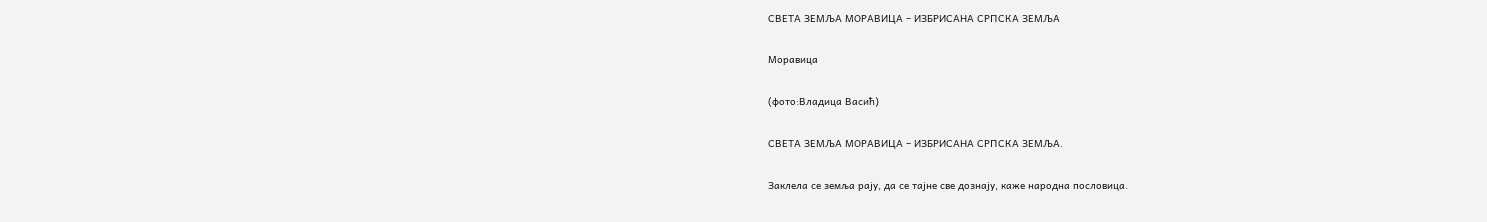СВЕТА ЗЕМЉА МОРАВИЦА – ИЗБРИСАНА СРПСКА ЗЕМЉА

Моравица

(фото:Владица Васић)

СВЕТА ЗЕМЉА МОРАВИЦА – ИЗБРИСАНА СРПСКА ЗЕМЉА.

Заклела се земља рају, да се тајне све дознају, каже народна пословица.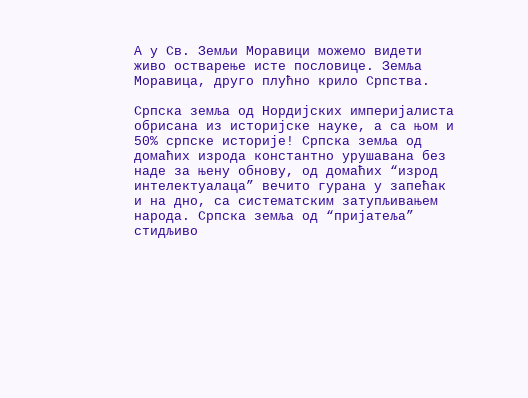А у Св. Земљи Моравици можемо видети живо остварење исте пословице. Земља Моравица, друго плућно крило Српства.

Српска земља од Нордијских империјалиста обрисана из историјске науке, а са њом и 50% српске историје! Српска земља од домаћих изрода константно урушавана без наде за њену обнову, од домаћих “изрод интелектуалаца” вечито гурана у запећак и на дно, са систематским затупљивањем народа. Српска земља од “пријатеља” стидљиво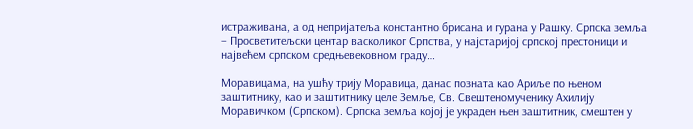истраживана, а од непријатеља константно брисана и гурана у Рашку. Српска земља – Просветитељски центар васколиког Српства, у најстаријој српској престоници и највећем српском средњевековном граду…

Моравицама, на ушћу трију Моравица, данас позната као Ариље по њеном заштитнику, као и заштитнику целе Земље, Св. Свештеномученику Ахилију Моравичком (Српском). Српска земља којој је украден њен заштитник, смештен у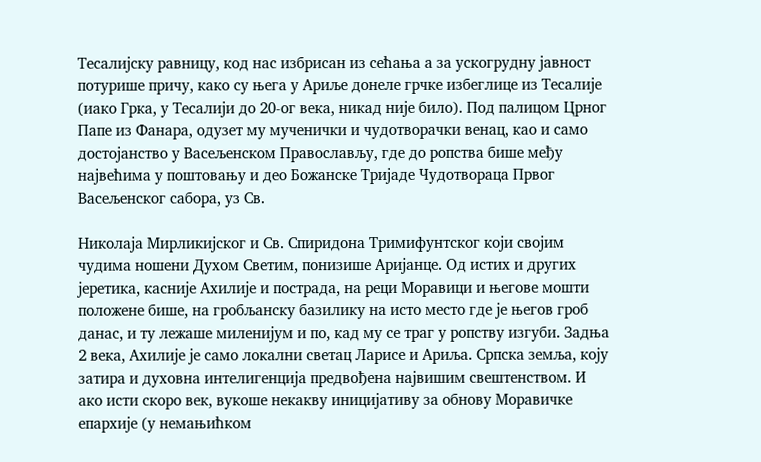Тесалијску равницу, код нас избрисан из сећања а за ускогрудну јавност потурише причу, како су њега у Ариље донеле грчке избеглице из Тесалије (иако Грка, у Тесалији до 20-ог века, никад није било). Под палицом Црног Папе из Фанара, одузет му мученички и чудотворачки венац, као и само достојанство у Васељенском Православљу, где до ропства бише међу највећима у поштовању и део Божанске Тријаде Чудотвораца Првог Васељенског сабора, уз Св.

Николаја Мирликијског и Св. Спиридона Тримифунтског који својим чудима ношени Духом Светим, понизише Аријанце. Од истих и других јеретика, касније Ахилије и пострада, на реци Моравици и његове мошти положене бише, на гробљанску базилику на исто место где је његов гроб данас, и ту лежаше миленијум и по, кад му се траг у ропству изгуби. Задња 2 века, Ахилије је само локални светац Ларисе и Ариља. Српска земља, коју затира и духовна интелигенција предвођена највишим свештенством. И ако исти скоро век, вукоше некакву иницијативу за обнову Моравичке епархије (у немањићком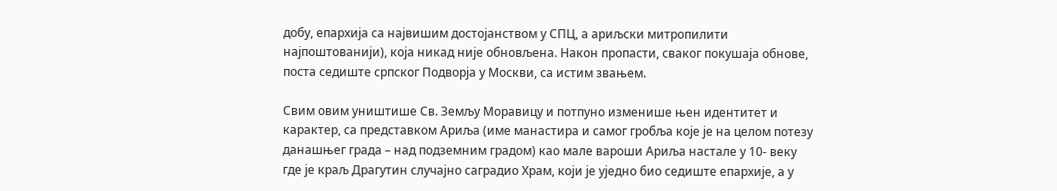добу, епархија са највишим достојанством у СПЦ, а ариљски митропилити најпоштованији), која никад није обновљена. Након пропасти, сваког покушаја обнове, поста седиште српског Подворја у Москви, са истим звањем.

Свим овим уништише Св. Земљу Моравицу и потпуно изменише њен идентитет и карактер, са представком Ариља (име манастира и самог гробља које је на целом потезу данашњег града – над подземним градом) као мале вароши Ариља настале у 10- веку где је краљ Драгутин случајно саградио Храм, који је уједно био седиште епархије, а у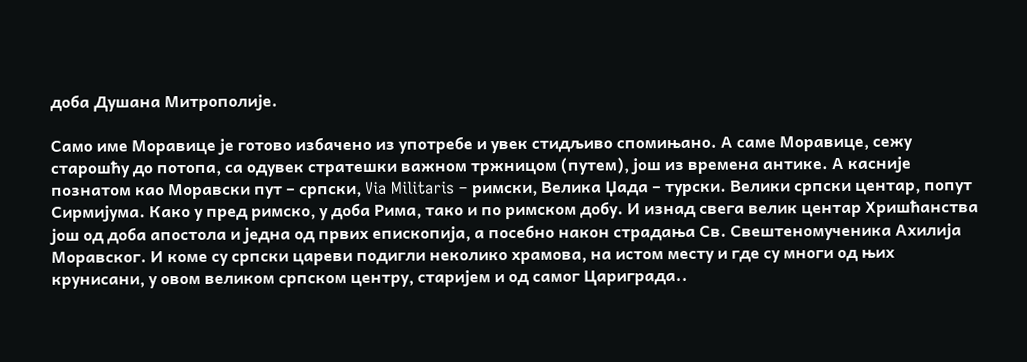доба Душана Митрополије.

Само име Моравице је готово избачено из употребе и увек стидљиво спомињано. А саме Моравице, сежу старошћу до потопа, са одувек стратешки важном тржницом (путем), још из времена антике. А касније познатом као Моравски пут – српски, Via Militaris – римски, Велика Џада – турски. Велики српски центар, попут Сирмијума. Како у пред римско, у доба Рима, тако и по римском добу. И изнад свега велик центар Хришћанства још од доба апостола и једна од првих епископија, а посебно након страдања Св. Свештеномученика Ахилија Моравског. И коме су српски цареви подигли неколико храмова, на истом месту и где су многи од њих крунисани, у овом великом српском центру, старијем и од самог Цариграда..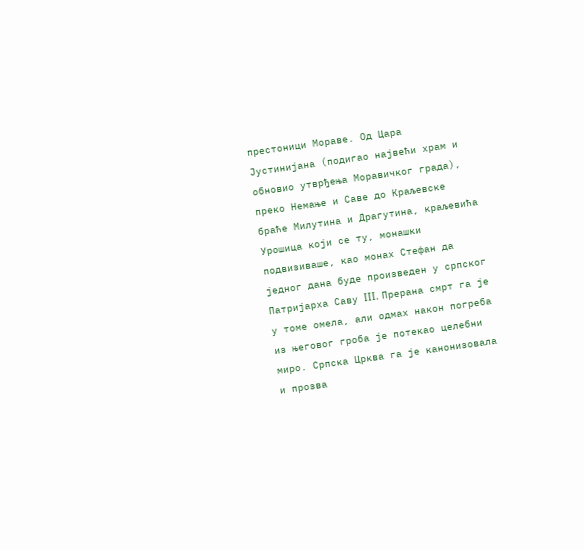престоници Мораве. Од Цара Јустинијана (подигао највећи храм и обновио утврђења Моравичког града), преко Немање и Саве до Краљевске браће Милутина и Драгутина, краљевића Урошица који се ту, монашки подвизиваше, као монах Стефан да једног дана буде произведен у српског Патријарха Саву III. Прерана смрт га је у томе омела, али одмах након погреба из његовог гроба је потекао целебни миро. Српска Црква га је канонизовала и прозва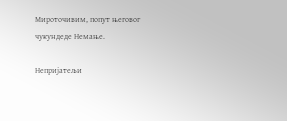Мироточивим, попут његовог чукундеде Немање.

Непријатељи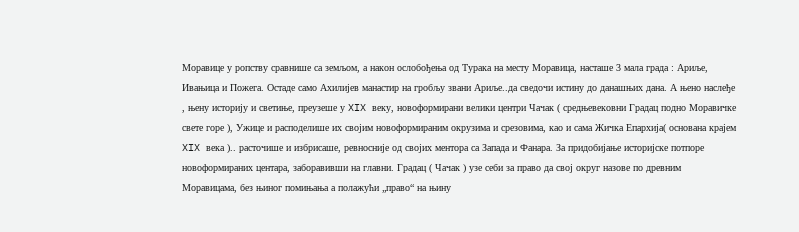Моравице у ропству сравнише са земљом, а након ослобођења од Турака на месту Моравица, насташе 3 мала града : Ариље, Ивањица и Пожега. Остаде само Ахилијев манастир на гробљу звани Ариље..да сведочи истину до данашњих дана. А њено наслеђе , њену историју и светиње, преузеше у XIX веку, новоформирани велики центри Чачак ( средњевековни Градац подно Моравичке свете горе ), Ужице и расподелише их својим новоформираним окрузима и срезовима, као и сама Жичка Епархија( основана крајем XIX века ).. расточише и избрисаше, ревносније од својих ментора са Запада и Фанара. За придобијање историјске потпоре новоформираних центара, заборавивши на главни. Градац ( Чачак ) узе себи за право да свој округ назове по древним Моравицама, без њиног помињања а полажући „право“ на њину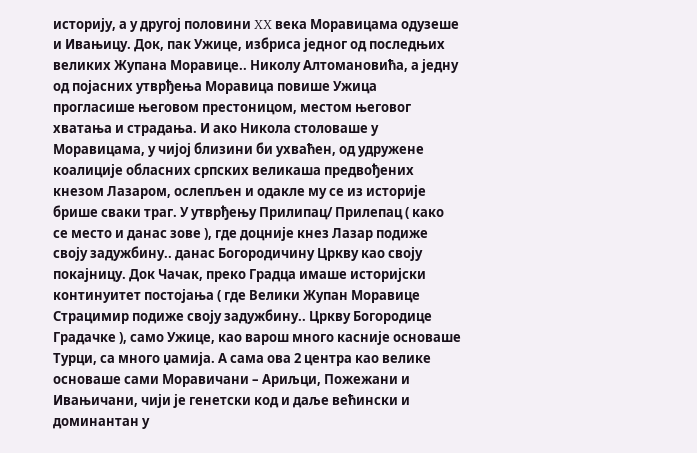историју, а у другој половини XX века Моравицама одузеше и Ивањицу. Док, пак Ужице, избриса једног од последњих великих Жупана Моравице.. Николу Алтомановића, а једну од појасних утврђења Моравица повише Ужица прогласише његовом престоницом, местом његовог хватања и страдања. И ако Никола столоваше у Моравицама, у чијој близини би ухваћен, од удружене коалиције обласних српских великаша предвођених кнезом Лазаром, ослепљен и одакле му се из историје брише сваки траг. У утврђењу Прилипац/ Прилепац ( како се место и данас зове ), где доцније кнез Лазар подиже своју задужбину.. данас Богородичину Цркву као своју покајницу. Док Чачак, преко Градца имаше историјски континуитет постојања ( где Велики Жупан Моравице Страцимир подиже своју задужбину.. Цркву Богородице Градачке ), само Ужице, као варош много касније основаше Турци, са много џамија. А сама ова 2 центра као велике основаше сами Моравичани – Ариљци, Пожежани и Ивањичани, чији је генетски код и даље већински и доминантан у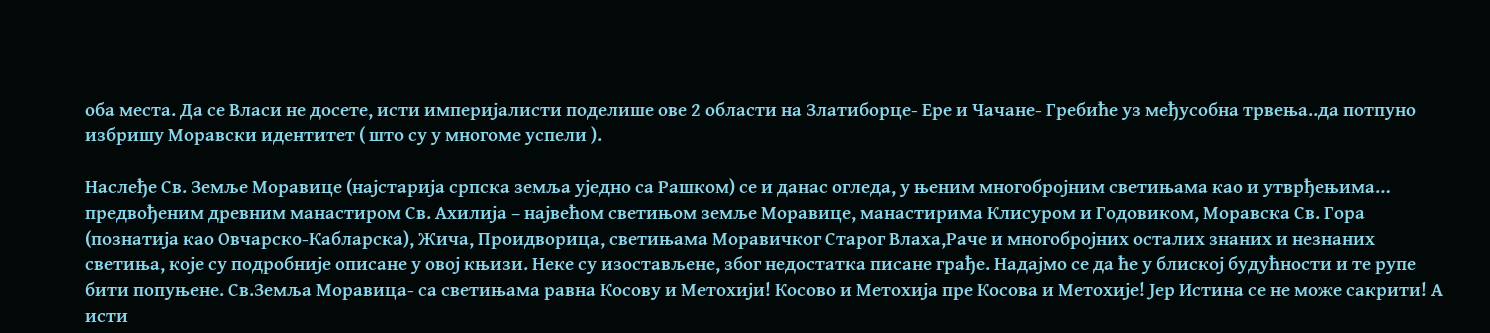оба места. Да се Власи не досете, исти империјалисти поделише ове 2 области на Златиборце- Ере и Чачане- Гребиће уз међусобна трвења..да потпуно избришу Моравски идентитет ( што су у многоме успели ).

Наслеђе Св. Земље Моравице (најстарија српска земља уједно са Рашком) се и данас огледа, у њеним многобројним светињама као и утврђењима… предвођеним древним манастиром Св. Ахилија – највећом светињом земље Моравице, манастирима Клисуром и Годовиком, Моравска Св. Гора (познатија као Овчарско-Кабларска), Жича, Проидворица, светињама Моравичког Старог Влаха,Раче и многобројних осталих знаних и незнаних светиња, које су подробније описане у овој књизи. Неке су изостављене, због недостатка писане грађе. Надајмо се да ће у блиској будућности и те рупе бити попуњене. Св.Земља Моравица- са светињама равна Косову и Метохији! Косово и Метохија пре Косова и Метохије! Јер Истина се не може сакрити! А исти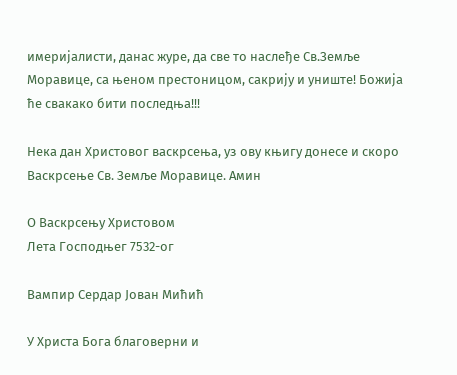имеријалисти, данас журе, да све то наслеђе Св.Земље Моравице, са њеном престоницом, сакрију и униште! Божија ће свакако бити последња!!!

Нека дан Христовог васкрсења, уз ову књигу донесе и скоро Васкрсење Св. Земље Моравице. Амин

О Васкрсењу Христовом
Лета Господњег 7532-ог

Вампир Сердар Јован Мићић

У Христа Бога благоверни и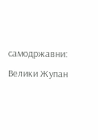самодржавни: Велики Жупан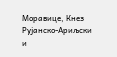Моравице, Кнез Рујанско-Ариљски и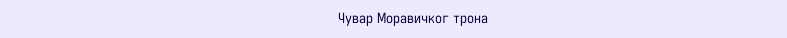Чувар Моравичког трона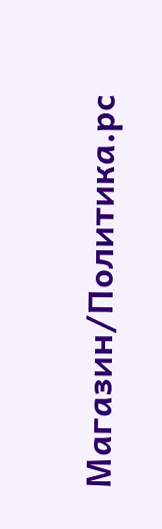Магазин/Политика.рс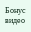Бонус видео